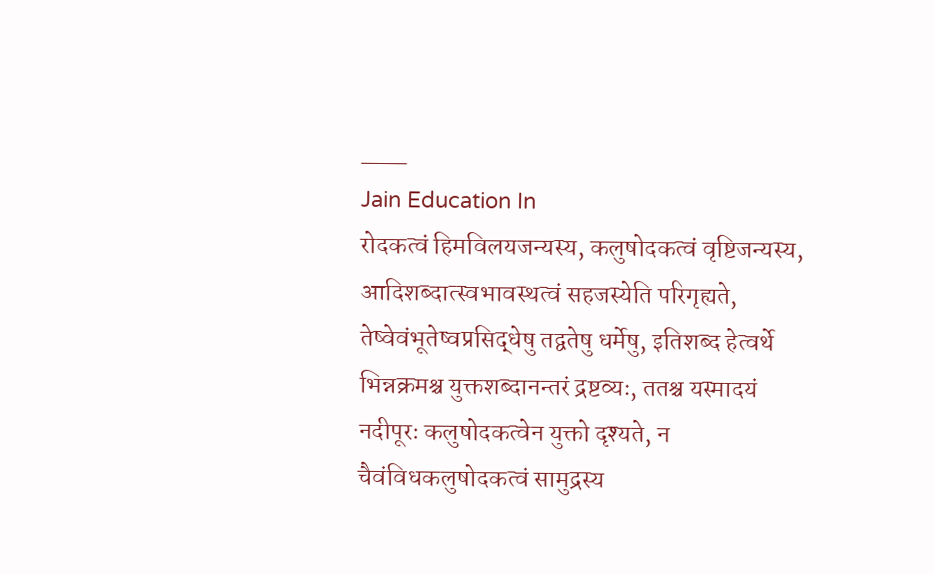___
Jain Education In
रोदकत्वं हिमविलयजन्यस्य, कलुषोदकत्वं वृष्टिजन्यस्य, आदिशब्दात्स्वभावस्थत्वं सहजस्येति परिगृह्यते, तेष्वेवंभूतेष्वप्रसिद्धेषु तद्वतेषु धर्मेषु, इतिशब्द हेत्वर्थे भिन्नक्रमश्च युक्तशब्दानन्तरं द्रष्टव्यः, ततश्च यस्मादयं नदीपूरः कलुषोदकत्वेन युक्तो दृश्यते, न चैवंविधकलुषोदकत्वं सामुद्रस्य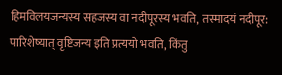हिमविलयजन्यस्य सहजस्य वा नदीपूरस्य भवति, तस्मादयं नदीपूर: पारिशेष्यात् वृष्टिजन्य इति प्रत्ययो भवति, किंतु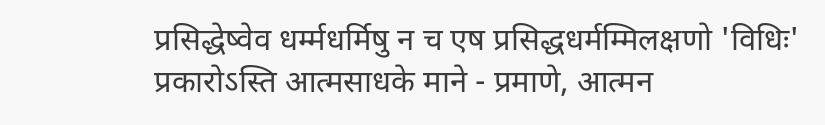प्रसिद्धेष्वेव धर्म्मधर्मिषु न च एष प्रसिद्धधर्मम्मिलक्षणो 'विधिः' प्रकारोऽस्ति आत्मसाधके माने - प्रमाणे, आत्मन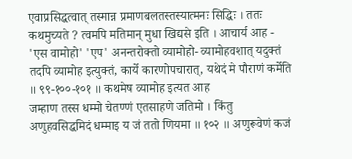एवाप्रसिद्धत्वात् तस्मान्न प्रमाणबलतस्तस्यात्मनः सिद्धिः । ततः कथमुच्यते ? त्वमपि मतिमान् मुधा खिद्यसे इति । आचार्य आह - 'एस वामोहो' 'एप' अनन्तरोक्तो व्यामोहो- व्यामोहवशात् यदुक्तं तदपि व्यामोह इत्युक्तं, कार्ये कारणोपचारात्, यथेदं मे पौराणं कर्मेति ॥ ९९-१००-१०१ ॥ कथमेष व्यामोह इत्यत आह
जम्हाण तस्स धम्मो चेतण्णं एतसाहणे जतिमो । किंतु अणुहवसिद्धमिदं धम्माइ य जं ततो णियमा ॥ १०२ ॥ अणुरूवेणं कजं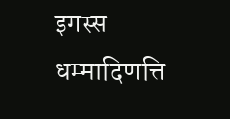इगस्स धम्मादिणत्ति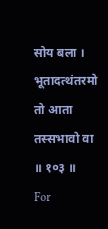सोय बला । भूतादत्थंतरमो तो आता तस्सभावो वा ॥ १०३ ॥
For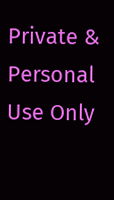Private & Personal Use Only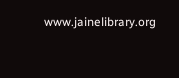www.jainelibrary.org